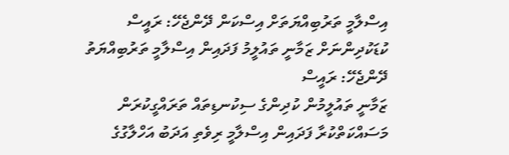އިސްލާމީ ތަރުބިއްޔަތަށް އިސްކަން ދޭންޖެހޭ: ރައީސް
ކުޑަކުދިންނަށް ޒަމާނީ ތައުލީމު ފަދައިން އިސްލާމީ ތަރުބިއްޔަތު ދޭންޖެހޭ: ރައީސް
ޒަމާނީ ތައުލީމުން ކުދިންގެ ސިކުނޑިތައް ތަރައްގީކުރަން މަސައްކަތްކުރާ ފަދައިން އިސްލާމީ ރިވެތި އަދަބު އަހްލާގުގެ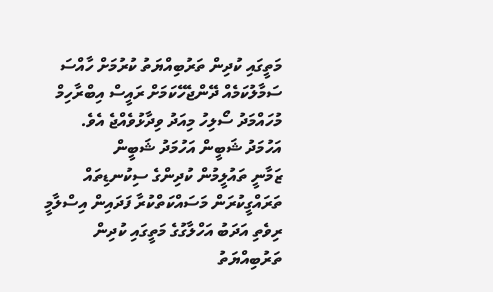މަތީގައި ކުދިން ތަރުބިއްޔަތު ކުރުމަށް ހާއްސަ ސަމާލުކަމެއް ދޭންޖެހޭކަމަށް ރައީސް އިބްރާހިމް މުހައްމަދު ސޯލިހު މިއަދު ވިދާޅުވެއްޖެ އެވެ.
އަހުމަދު ޝަބީން އަހުމަދު ޝަބީން
ޒަމާނީ ތައުލީމުން ކުދިންގެ ސިކުނޑިތައް ތަރައްގީކުރަން މަސައްކަތްކުރާ ފަދައިން އިސްލާމީ ރިވެތި އަދަބު އަހްލާގުގެ މަތީގައި ކުދިން ތަރުބިއްޔަތު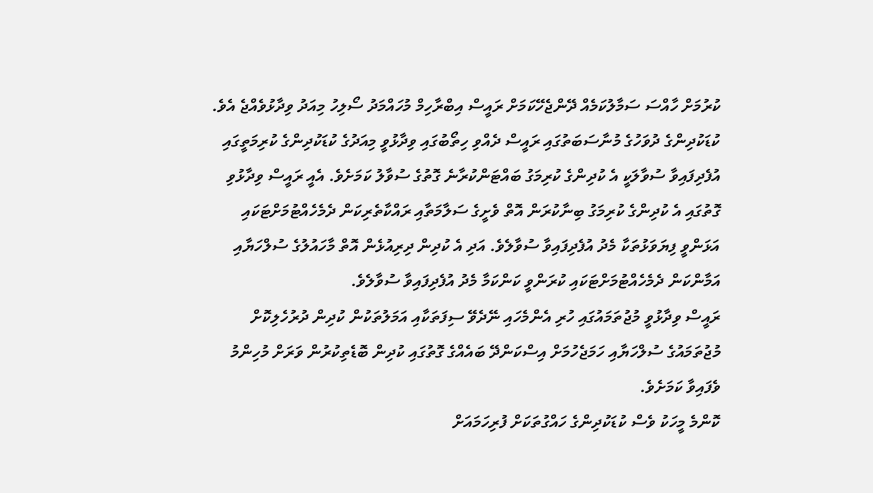ކުރުމަށް ހާއްސަ ސަމާލުކަމެއް ދޭންޖެހޭކަމަށް ރައީސް އިބްރާހިމް މުހައްމަދު ސޯލިހު މިއަދު ވިދާޅުވެއްޖެ އެވެ.
ކުޑަކުދިންގެ ދުވަހުގެ މުނާސަބަތުގައި ރައީސް ދެއްވި ހިތޯބުގައި ވިދާޅުވީ މިއަދުގެ ކުޑަކުދިންގެ ކުރިމަތީގައި އުފެދިފައިވާ ސުވާލަކީ އެ ކުދިންގެ ކުރިމަގު ބައްޓަންކުރާނެ ގޮތުގެ ސުވާލު ކަމަށެވެ. އެއީ ރައީސް ވިދާޅުވި ގޮތުގައި އެ ކުދިންގެ ކުރިމަގު ބިނާކުރަން އޮތް ވެށީގެ ސަލާމަތާއި ރައްކާތެރިކަން ދެމެހެއްޓުމަށްޓަކައި އަޅަންވީ ފިޔަވަޅުތަކާ މެދު އުފެދިފައިވާ ސުވާލެވެ. އަދި އެ ކުދިން ދިރިއުޅެން އޮތް މާހައުލުގެ ސުލްހަޔާއި އަމާންކަން ދެމެހެއްޓުމަށްޓަކައި ކުރަންވީ ކަންކަމާ މެދު އުފެދިފައިވާ ސުވާލެވެ.
ރައީސް ވިދާޅުވީ މުޖުތަމައުގައި ހުރި އެންމެހައި ނޭދެވޭ ސިފަތަކާއި އަމަލުތަކުން ކުދިން ދުރުހެލިކޮށް މުޖުތަމައުގެ ސުލްހަޔާއި ހަމަޖެހުމަށް އިސްކަންދޭ ބައެއްގެ ގޮތުގައި ކުދިން ބޮޑެތިކުރުން ވަރަށް މުހިންމު ވެފައިވާ ކަމަށެވެ.
ކޮންމެ މީހަކު ވެސް ކުޑަކުދިންގެ ހައްގުތަކަށް ފުރިހަމައަށް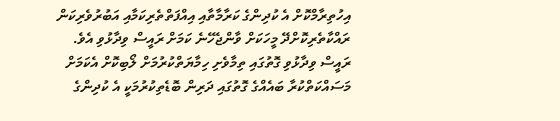އިހުތިރާމްކޮށް އެ ކުދިންގެ ކަރާމާތާއި އިއްފަތްތެރިކަމާއި އަބުރުވެރިކަން ރައްކާތެރިކޮށްދޭ މީހަކަށް ވާންޖެހޭނެ ކަމަށް ރައީސް ވިދާޅުވި އެވެ.
ރައީސް ވިދާޅުވި ގޮތުގައި ތިމާވެށި ހިމާޔަތްކުރުމަށް ލޯބިކޮށް އެކަމަށް މަސައްކަތްކުރާ ބައެއްގެ ގޮތުގައި ދަރިން ބޮޑެތިކުރުމަކީ އެ ކުދިންގެ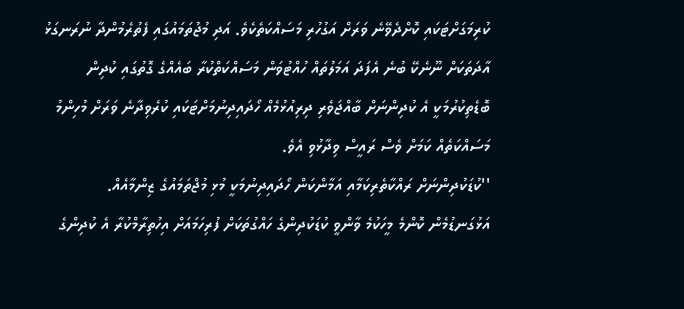ކުރިމަގަށްޓަކައި ކޮށްދެވޭނެ ވަރަށް އަގުހުރި މަސައްކަތެކެވެ. އަދި މުޖުތަމައުގައި ފެތުރެމުންދާ ނުރަނގަޅު އާދަތަކަށް ނޫނެކޭ ބުނެ އެފަދަ އަމަލުތައް ހުއްޓުވަން މަސައްކަތްކުރާ ބައެއްގެ ގޮތުގައި ކުދިން ބޮޑެތިކުރުމަކީ އެ ކުދިންނަށް ބާއްޖަވެރި ދިރިއުޅުމެއް ހޯދައިދިނުމަށްޓަކައި ކުރެވިދާނެ ވަރަށް މުހިންމު މަސައްކަތެއް ކަމަށް ވެސް ރައީސް ވިދާޅުވި އެވެ.
''ކުޑަކުދިންނަށް ރައްކާތެރިކަމާއި އަމާންކަން ހޯދައިދިނުމަކީ މުޅި މުޖްތަމައުގެ ޒިންމާއެއް. އަޅުގަނޑުމެން ކޮންމެ މީހަކުމެ ވާންވީ ކުޑަކުދިންގެ ހައްގުތަކަށް ފުރިހަމައަށް އިހުތިރާމްކުރާ އެ ކުދިންގެ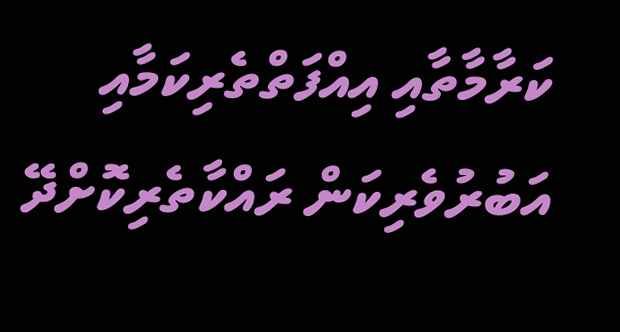ކަރާމާތާއި އިއްފަތްތެރިކަމާއި އަބުރުވެރިކަން ރައްކާތެރިކޮށްދޭ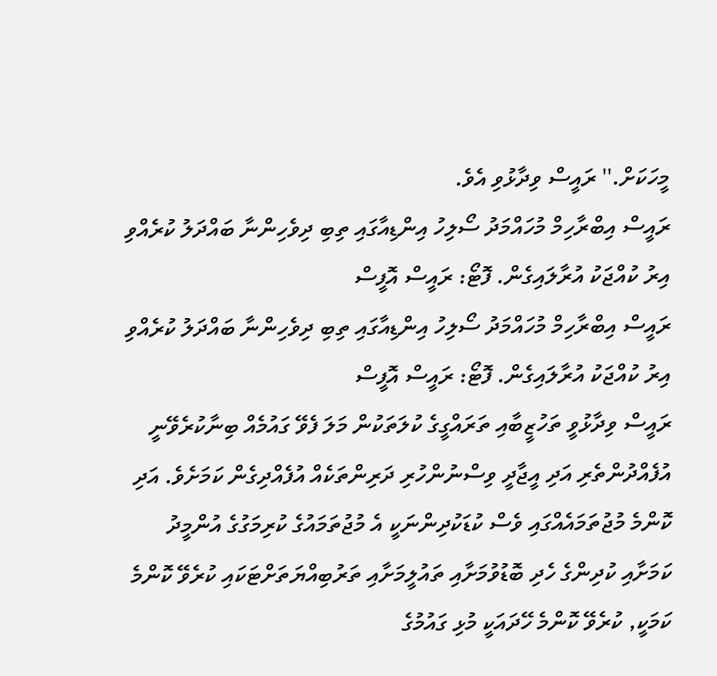މީހަކަށް.'' ރައީސް ވިދާޅުވި އެވެ.
ރައީސް އިބްރާހިމް މުހައްމަދު ސޯލިހު އިންޑިއާގައި ތިބި ދިވެހިންނާ ބައްދަލު ކުރެއްވި އިރު ކުއްޖަކު އުރާލައިގެން. ފޮޓޯ: ރައީސް އޮފީސް
ރައީސް އިބްރާހިމް މުހައްމަދު ސޯލިހު އިންޑިއާގައި ތިބި ދިވެހިންނާ ބައްދަލު ކުރެއްވި އިރު ކުއްޖަކު އުރާލައިގެން. ފޮޓޯ: ރައީސް އޮފީސް
ރައީސް ވިދާޅުވީ ތަހުޒީބާއި ތަރައްގީގެ ކުލަތަކުން މަލަ ފެވޭ ގައުމެއް ބިނާކުރެވޭނީ އުފެއްދުންތެރި އަދި އީޖާދީ ވިސްނުންހުރި ދަރިންތަކެއް އުފެއްދިގެން ކަމަށެވެ. އަދި ކޮންމެ މުޖުތަމައެއްގައި ވެސް ކުޑަކުދިންނަކީ އެ މުޖުތަމައުގެ ކުރިމަގުގެ އުންމީދު ކަމަށާއި ކުދިންގެ ހެދި ބޮޑުވުމަށާއި ތައުލީމަށާއި ތަރުބިއްޔަތަށްޓަކައި ކުރެވޭ ކޮންމެ ކަމަކީ, ކުރެވޭ ކޮންމެ ހޭދައަކީ މުޅި ގައުމުގެ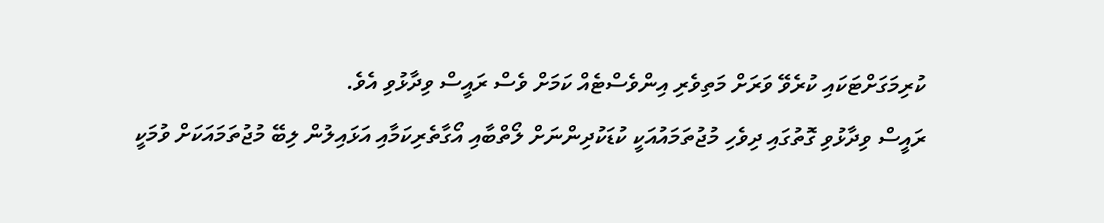ކުރިމަގަށްޓަކައި ކުރެވޭ ވަރަށް މަތިވެރި އިންވެސްޓެއް ކަމަށް ވެސް ރައީސް ވިދާޅުވި އެވެ.
ރައީސް ވިދާޅުވި ގޮތުގައި ދިވެހި މުޖުތަމައުއަކީ ކުޑަކުދިންނަށް ލޯތްބާއި އޯގާތެރިކަމާއި އަޅައިލުން ލިބޭ މުޖުތަމައަކަށް ވުމަކީ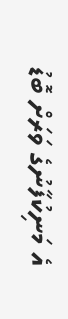އެ މަނިކުފާނުގެ ވަރަށް ބޮޑު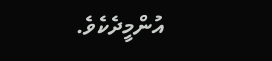އުންމީދެކެވެ.